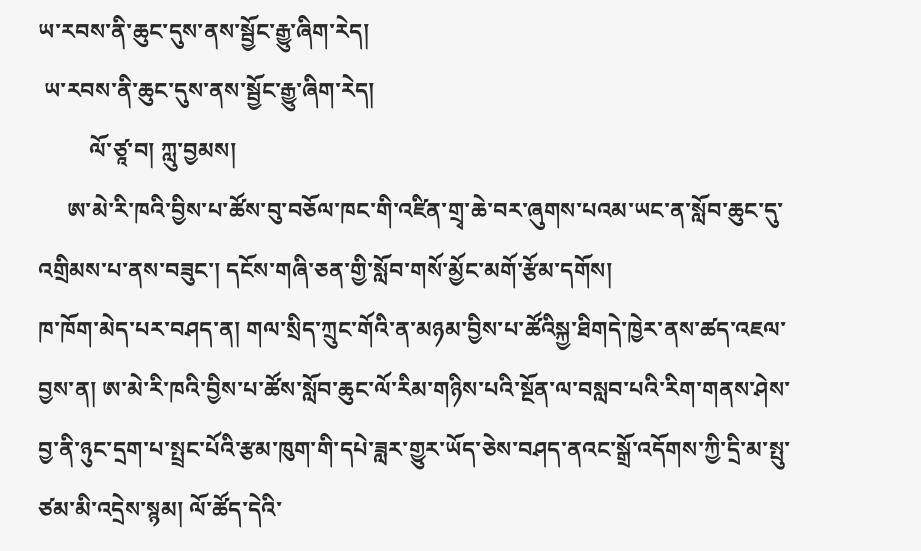ཡ་རབས་ནི་ཆུང་དུས་ནས་སྦྱོང་རྒྱུ་ཞིག་རེད།
 ཡ་རབས་ནི་ཆུང་དུས་ནས་སྦྱོང་རྒྱུ་ཞིག་རེད།
         ལོ་ཙཱ་བ། ཀླུ་བྱམས།
     ཨ་མེ་རི་ཁའི་བྱིས་པ་ཚོས་བུ་བཅོལ་ཁང་གི་འཛིན་གྲྭ་ཆེ་བར་ཞུགས་པའམ་ཡང་ན་སློབ་ཆུང་དུ་འགྲིམས་པ་ནས་བཟུང་། དངོས་གཞི་ཅན་གྱི་སློབ་གསོ་མྱོང་མགོ་རྩོམ་དགོས།
ཁ་ཁོག་མེད་པར་བཤད་ན། གལ་སྲིད་ཀྲུང་གོའི་ན་མཉམ་བྱིས་པ་ཚོའིསྐྱ་ཐིགདེ་ཁྱེར་ནས་ཚད་འཇལ་བྱས་ན། ཨ་མེ་རི་ཁའི་བྱིས་པ་ཚོས་སློབ་ཆུང་ལོ་རིམ་གཉིས་པའི་སྔོན་ལ་བསླབ་པའི་རིག་གནས་ཤེས་བྱ་ནི་ཉུང་དྲག་པ་སྤྲང་པོའི་རྩམ་ཁུག་གི་དཔེ་ཟླར་གྱུར་ཡོད་ཅེས་བཤད་ནའང་སྒྲོ་འདོགས་ཀྱི་དྲི་མ་སྤུ་ཙམ་མི་འདྲེས་སྙམ། ལོ་ཚོད་དེའི་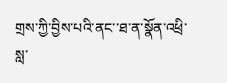གྲས་ཀྱི་བྱིས་པའི་ནང་་ཐ་ན་སྣོན་འཕྲི་སླ་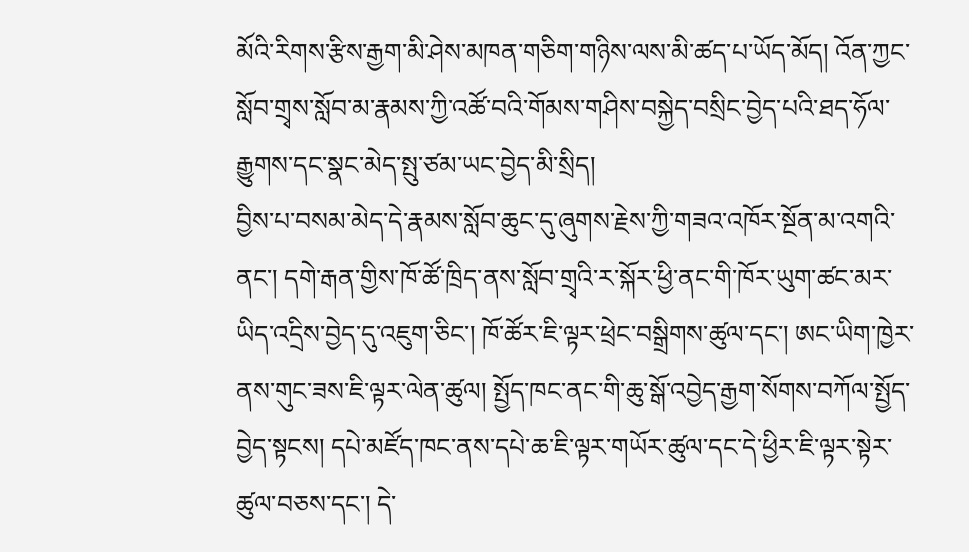མོའི་རིགས་རྩིས་རྒྱག་མི་ཤེས་མཁན་གཅིག་གཉིས་ལས་མི་ཚད་པ་ཡོད་མོད། འོན་ཀྱང་སློབ་གྲྭས་སློབ་མ་རྣམས་ཀྱི་འཚོ་བའི་གོམས་གཤིས་བསྐྱེད་བསྲིང་བྱེད་པའི་ཐད་ཧོལ་རྒྱུགས་དང་སྣང་མེད་སྤུ་ཙམ་ཡང་བྱེད་མི་སྲིད།
བྱིས་པ་བསམ་མེད་དེ་རྣམས་སློབ་ཆུང་དུ་ཞུགས་རྗེས་ཀྱི་གཟའ་འཁོར་སྔོན་མ་འགའི་ནང་། དགེ་རྒན་གྱིས་ཁོ་ཚོ་ཁྲིད་ནས་སློབ་གྲྭའི་ར་སྐོར་ཕྱི་ནང་གི་ཁོར་ཡུག་ཚང་མར་ཡིད་འདྲིས་བྱེད་དུ་འཇུག་ཅིང་། ཁོ་ཚོར་ཇི་ལྟར་ཕྲེང་བསྒྲིགས་ཚུལ་དང་། ཨང་ཡིག་ཁྱེར་ནས་གུང་ཟས་ཇི་ལྟར་ལེན་ཚུལ། སྤྱོད་ཁང་ནང་གི་ཆུ་སྒོ་འབྱེད་རྒྱག་སོགས་བཀོལ་སྤྱོད་བྱེད་སྟངས། དཔེ་མཛོད་ཁང་ནས་དཔེ་ཆ་ཇི་ལྟར་གཡོར་ཚུལ་དང་དེ་ཕྱིར་ཇི་ལྟར་སྟེར་ཚུལ་བཅས་དང་། དེ་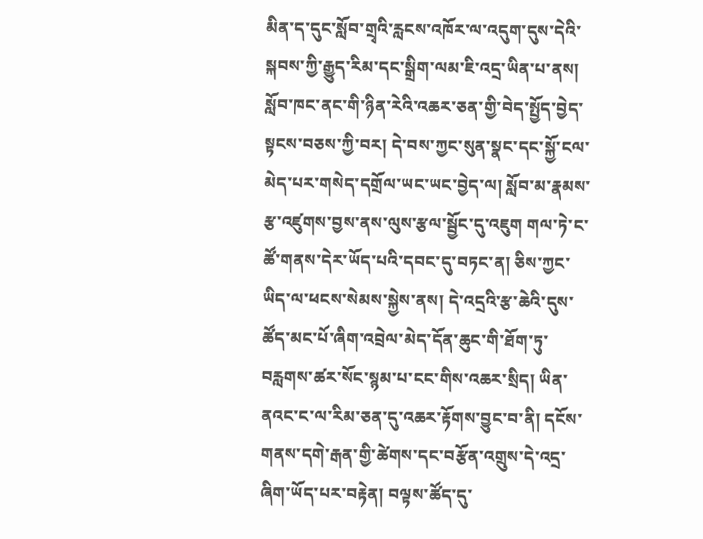མིན་ད་དུང་སློབ་གྲྭའི་རླངས་འཁོར་ལ་འདུག་དུས་དེའི་སྐབས་ཀྱི་རྒྱུད་རིམ་དང་སྒྲིག་ལམ་ཇི་འདྲ་ཡིན་པ་ནས། སློབ་ཁང་ནང་གི་ཉིན་རེའི་འཆར་ཅན་གྱི་བེད་སྤྱོད་བྱེད་སྟངས་བཅས་ཀྱི་བར། དེ་བས་ཀྱང་སུན་སྣང་དང་སྐྱོ་ངལ་མེད་པར་གསེད་དགྲོལ་ཡང་ཡང་བྱེད་ལ། སློབ་མ་རྣམས་རྩ་འཛུགས་བྱས་ནས་ལུས་རྩལ་སྦྱོང་དུ་འཇུག གལ་ཏེ་ང་ཚོ་གནས་དེར་ཡོད་པའི་དབང་དུ་བཏང་ན། ཅིས་ཀྱང་ཡིད་ལ་ཕངས་སེམས་སྐྱེས་ནས། དེ་འདྲའི་རྩ་ཆེའི་དུས་ཚོད་མང་པོ་ཞིག་འབྲེལ་མེད་དོན་ཆུང་གི་ཐོག་ཏུ་བརླགས་ཚར་སོང་སྙམ་པ་ངང་གིས་འཆར་སྲིད། ཡིན་ནའང་ང་ལ་རིམ་ཅན་དུ་འཆར་རྟོགས་བྱུང་བ་ནི། དངོས་གནས་དགེ་རྒན་གྱི་ཚེགས་དང་བརྩོན་འགྲུས་དེ་འདྲ་ཞིག་ཡོད་པར་བརྟེན། བལྟས་ཚོད་དུ་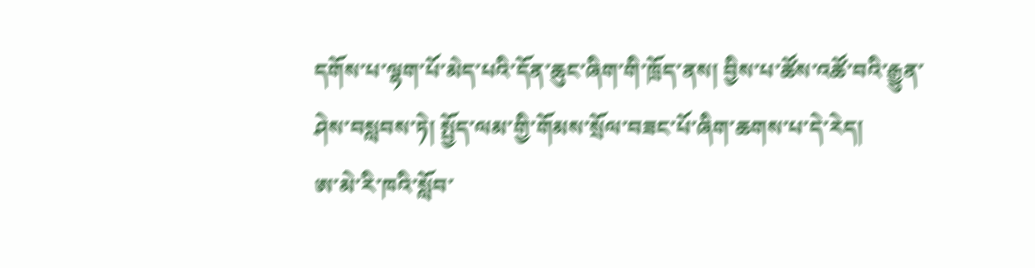དགོས་པ་ལྷག་པོ་མེད་པའི་དོན་ཆུང་ཞིག་གི་ཁྲོད་ནས། བྱིས་པ་ཚོས་འཚོ་བའི་རྒྱུན་ཤེས་བསླབས་ཏེ། སྤྱོད་ལམ་གྱི་གོམས་སྲོལ་བཟང་པོ་ཞིག་ཆགས་པ་དེ་རེད།
ཨ་མེ་རི་ཁའི་སློབ་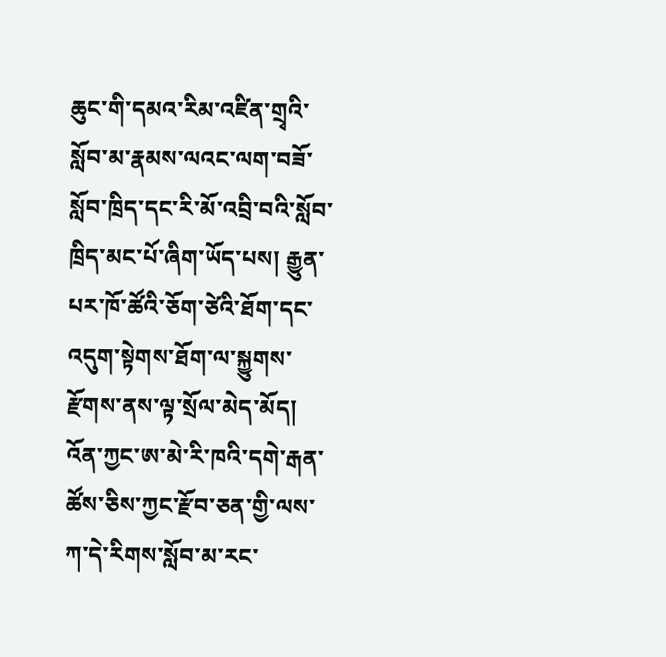ཆུང་གི་དམའ་རིམ་འཛིན་གྲྭའི་སློབ་མ་རྣམས་ལའང་ལག་བཟོ་སློབ་ཁྲིད་དང་རི་མོ་འབྲི་བའི་སློབ་ཁྲིད་མང་པོ་ཞིག་ཡོད་པས། རྒྱུན་པར་ཁོ་ཚོའི་ཅོག་ཙེའི་ཐོག་དང་འདུག་སྟེགས་ཐོག་ལ་སྐྱུགས་རྫོགས་ནས་ལྟ་སྲོལ་མེད་མོད། འོན་ཀྱང་ཨ་མེ་རི་ཁའི་དགེ་རྒན་ཚོས་ཅིས་ཀྱང་རྫོབ་ཅན་གྱི་ལས་ཀ་དེ་རིགས་སློབ་མ་རང་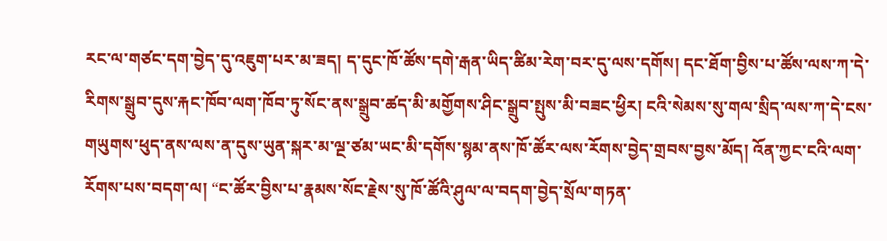རང་ལ་གཙང་དག་བྱེད་དུ་འཇུག་པར་མ་ཟད། ད་དུང་ཁོ་ཚོས་དགེ་རྒན་ཡིད་ཚིམ་རེག་བར་དུ་ལས་དགོས། དང་ཐོག་བྱིས་པ་ཚོས་ལས་ཀ་དེ་རིགས་སྒྲུབ་དུས་རྐང་ཁོབ་ལག་ཁོབ་ཏུ་སོང་ནས་སྒྲུབ་ཚད་མི་མགྱོགས་ཤིང་སྒྲུབ་སྤུས་མི་བཟང་ཕྱིར། ངའི་སེམས་སུ་གལ་སྲིད་ལས་ཀ་དེ་ངས་གཡུགས་ཕུད་ནས་ལས་ན་དུས་ཡུན་སྐར་མ་ལྔ་ཙམ་ཡང་མི་དགོས་སྙམ་ནས་ཁོ་ཚོར་ལས་རོགས་བྱེད་གྲབས་བྱས་མོད། འོན་ཀྱང་ངའི་ལག་རོགས་པས་བདག་ལ། “ང་ཚོར་བྱིས་པ་རྣམས་སོང་རྗེས་སུ་ཁོ་ཚོའི་ཤུལ་ལ་བདག་བྱེད་སྲོལ་གཏན་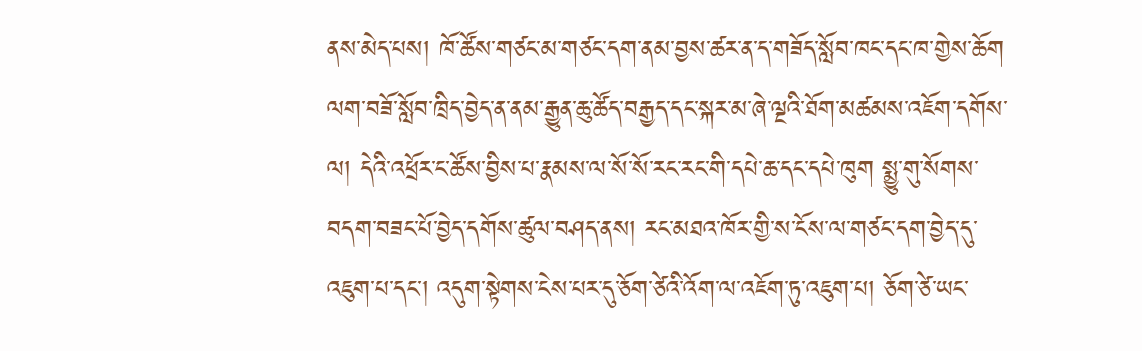ནས་མེད་པས། ཁོ་ཚོས་གཙང་མ་གཙང་དག་ནམ་བྱས་ཚར་ན་ད་གཟོད་སློབ་ཁང་དང་ཁ་གྱེས་ཆོག ལག་བཟོ་སློབ་ཁྲིད་བྱེད་ན་ནམ་རྒྱུན་ཆུ་ཚོད་བརྒྱད་དང་སྐར་མ་ཞེ་ལྔའི་ཐོག་མཚམས་འཇོག་དགོས་ལ། དེའི་འཕྲོར་ང་ཚོས་བྱིས་པ་རྣམས་ལ་སོ་སོ་རང་རང་གི་དཔེ་ཆ་དང་དཔེ་ཁུག སྨྱུ་གུ་སོགས་བདག་བཟང་པོ་བྱེད་དགོས་ཚུལ་བཤད་ནས། རང་མཐའ་ཁོར་གྱི་ས་ངོས་ལ་གཙང་དག་བྱེད་དུ་འཇུག་པ་དང་། འདུག་སྟེགས་ངེས་པར་དུ་ཅོག་ཙེའི་འོག་ལ་འཇོག་ཏུ་འཇུག་པ། ཅོག་ཙེ་ཡང་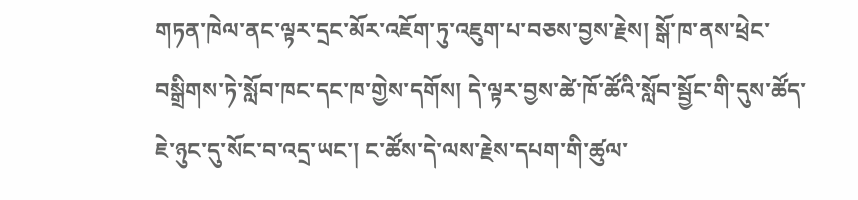གཏན་ཁེལ་ནང་ལྟར་དྲང་མོར་འཇོག་ཏུ་འཇུག་པ་བཅས་བྱས་རྗེས། སྒོ་ཁ་ནས་ཕྲེང་བསྒྲིགས་ཏེ་སློབ་ཁང་དང་ཁ་གྱེས་དགོས། དེ་ལྟར་བྱས་ཚེ་ཁོ་ཚོའི་སློབ་སྦྱོང་གི་དུས་ཚོད་ཇེ་ཉུང་དུ་སོང་བ་འདྲ་ཡང་། ང་ཚོས་དེ་ལས་རྗེས་དཔག་གི་ཚུལ་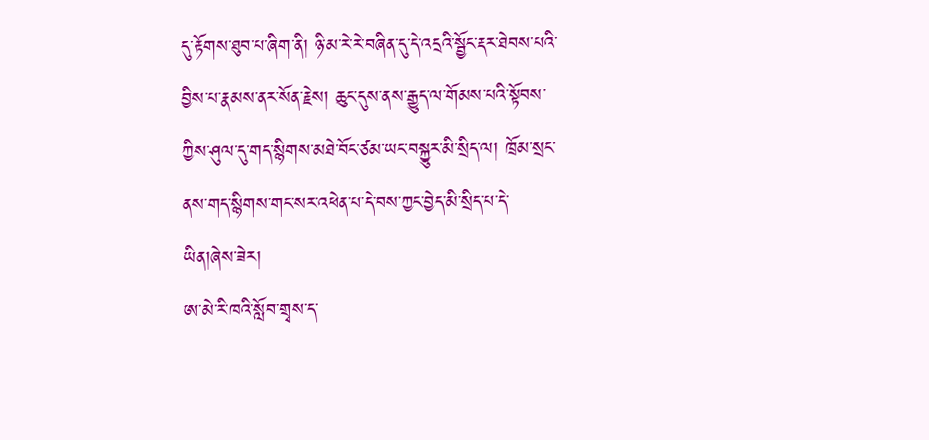དུ་རྟོགས་ཐུབ་པ་ཞིག་ནི། ཉི་མ་རེ་རེ་བཞིན་དུ་དེ་འདྲའི་སྦྱོང་རྡར་ཐེབས་པའི་བྱིས་པ་རྣམས་ནར་སོན་རྗེས། ཆུང་དུས་ནས་རྒྱུད་ལ་གོམས་པའི་སྟོབས་ཀྱིས་ཤུལ་དུ་གད་སྙིགས་མཐེ་བོང་ཙམ་ཡང་བསྐྱུར་མི་སྲིད་ལ། ཁྲོམ་སྲང་ནས་གད་སྙིགས་གང་སར་འཕེན་པ་དེ་བས་ཀྱང་བྱེད་མི་སྲིད་པ་དེ་ཡིན།ཞེས་ཟེར།
ཨ་མེ་རི་ཁའི་སློབ་གྲྭས་ད་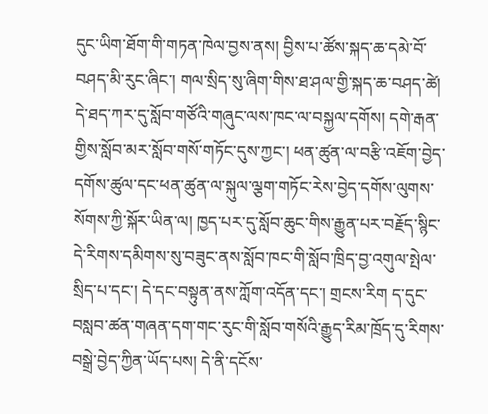དུང་ཡིག་ཐོག་གི་གཏན་ཁེལ་བྱས་ནས། བྱིས་པ་ཚོས་སྐད་ཆ་དམེ་བོ་བཤད་མི་རུང་ཞིང་། གལ་སྲིད་སུ་ཞིག་གིས་ཐ་ཤལ་གྱི་སྐད་ཆ་བཤད་ཚེ། དེ་ཐད་ཀར་དུ་སློབ་གཙོའི་གཞུང་ལས་ཁང་ལ་བསྐྱལ་དགོས། དགེ་རྒན་གྱིས་སློབ་མར་སློབ་གསོ་གཏོང་དུས་ཀྱང་། ཕན་ཚུན་ལ་བརྩི་འཇོག་བྱེད་དགོས་ཚུལ་དང་ཕན་ཚུན་ལ་སྐུལ་ལྕག་གཏོང་རེས་བྱེད་དགོས་ལུགས་སོགས་ཀྱི་སྐོར་ཡིན་ལ། ཁྱད་པར་དུ་སློབ་ཆུང་གིས་རྒྱུན་པར་བརྗོད་སྙིང་དེ་རིགས་དམིགས་སུ་བཟུང་ནས་སློབ་ཁང་གི་སློབ་ཁྲིད་བྱ་འགུལ་སྤེལ་སྲིད་པ་དང་། དེ་དང་བསྟུན་ནས་ཀློག་འདོན་དང་། གྲངས་རིག ད་དུང་བསླབ་ཚན་གཞན་དག་གང་རུང་གི་སློབ་གསོའི་རྒྱུད་རིམ་ཁྲོད་དུ་རིགས་བསྒྲེ་བྱེད་ཀྱིན་ཡོད་པས། དེ་ནི་དངོས་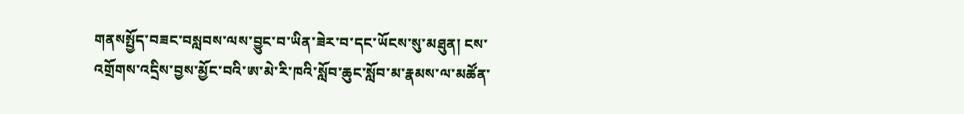གནསསྤྱོད་བཟང་བསླབས་ལས་བྱུང་བ་ཡིན་ཟེར་བ་དང་ཡོངས་སུ་མཐུན། ངས་འགྲོགས་འདྲིས་བྱས་མྱོང་བའི་ཨ་མེ་རི་ཁའི་སློབ་ཆུང་སློབ་མ་རྣམས་ལ་མཚོན་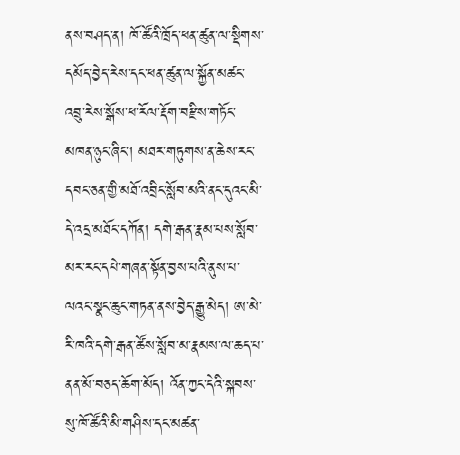ནས་བཤད་ན། ཁོ་ཚོའི་ཁྲོད་ཕན་ཚུན་ལ་སྡིགས་དམོད་བྱེད་རེས་དང་ཕན་ཚུན་ལ་སྐྱོན་མཚང་འབྲུ་རེས་སྒོས་ཕ་རོལ་རྡོག་བརྫིས་གཏོང་མཁན་ཉུང་ཞིང་། མཐར་གཏུགས་ན་ཆེས་རང་དབང་ཅན་གྱི་མཐོ་འབྲིང་སློབ་མའི་ནང་དུའང་མི་དེ་འདྲ་མཐོང་དཀོན། དགེ་རྒན་རྣམ་པས་སློབ་མར་རང་དཔེ་གཞན་སྟོན་བྱས་པའི་ནུས་པ་ལའང་སྣང་ཆུང་གཏན་ནས་བྱེད་རྒྱུ་མེད། ཨ་མེ་རི་ཁའི་དགེ་རྒན་ཚོས་སློབ་མ་རྣམས་ལ་ཆད་པ་ནན་མོ་བཅད་ཆོག་མོད། འོན་ཀྱང་དེའི་སྐབས་སུ་ཁོ་ཚོའི་མི་གཤིས་དང་མཚན་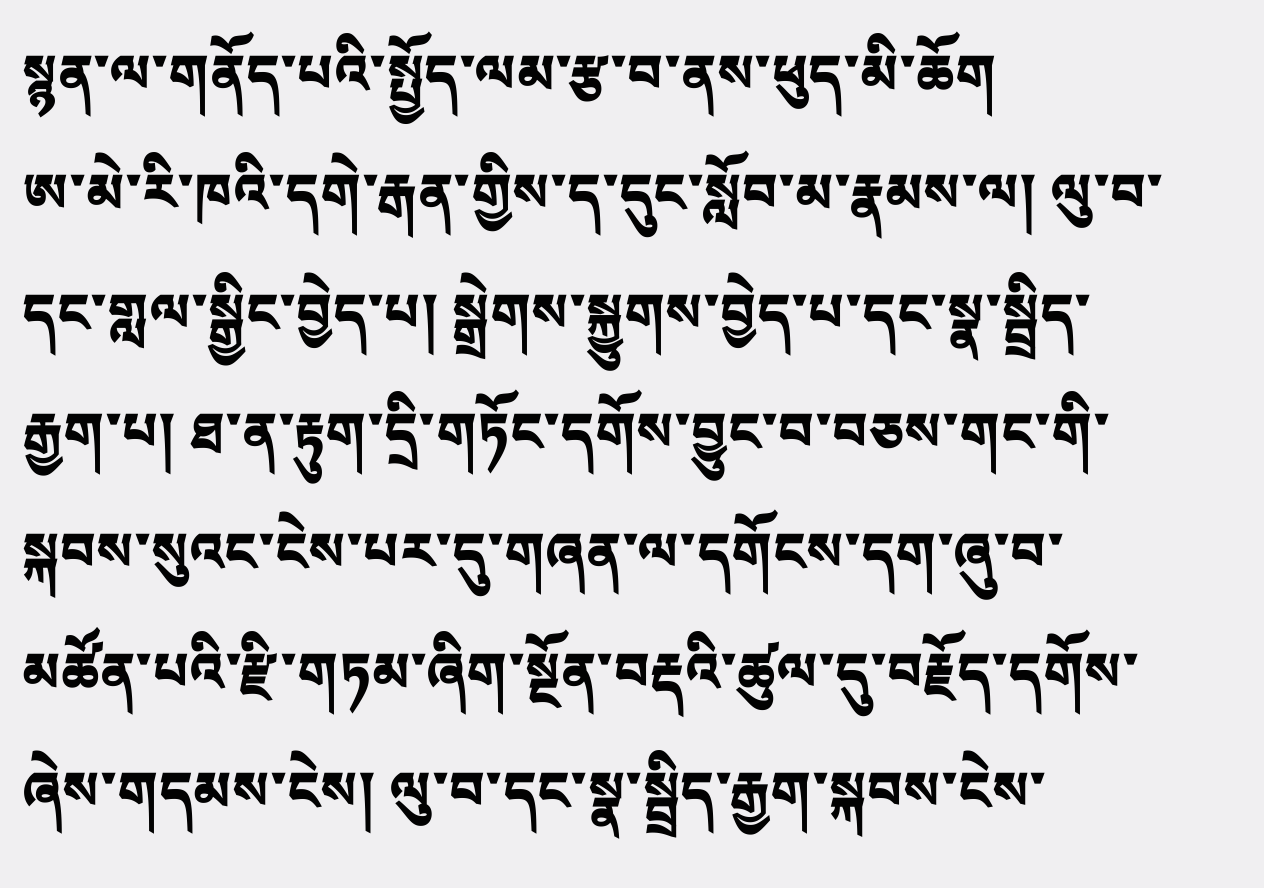སྙན་ལ་གནོད་པའི་སྤྱོད་ལམ་རྩ་བ་ནས་ཕུད་མི་ཆོག
ཨ་མེ་རི་ཁའི་དགེ་རྒན་གྱིས་ད་དུང་སློབ་མ་རྣམས་ལ། ལུ་བ་དང་གླལ་སྒྱིང་བྱེད་པ། སྒྲེགས་སྐྱུགས་བྱེད་པ་དང་སྣ་སྦྲིད་རྒྱག་པ། ཐ་ན་རྟུག་དྲི་གཏོང་དགོས་བྱུང་བ་བཅས་གང་གི་སྐབས་སུའང་ངེས་པར་དུ་གཞན་ལ་དགོངས་དག་ཞུ་བ་མཚོན་པའི་རྫི་གཏམ་ཞིག་སྔོན་བརྡའི་ཚུལ་དུ་བརྗོད་དགོས་ཞེས་གདམས་ངེས། ལུ་བ་དང་སྣ་སྦྲིད་རྒྱག་སྐབས་ངེས་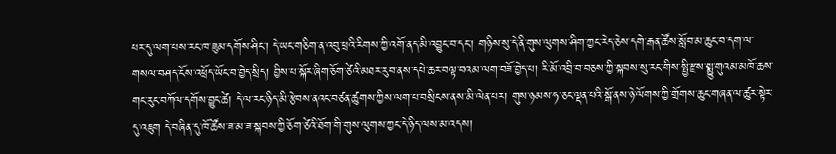པར་དུ་ལག་པས་རང་ཁ་ཟུམ་དགོས་ཤིང་། དེ་ཡང་གཅིག་ན་འབུ་ཕྲའི་རིགས་ཀྱི་འགོ་ནད་མི་འབྱུང་བ་དང་། གཉིས་སུ་དེ་ནི་གུས་ལུགས་ཤིག་ཀྱང་རེད་ཅེས་དགེ་རྒན་ཚོས་སློབ་མ་ཆུང་བ་དག་ལ་གསལ་བཤད་ངོས་འཕྲོད་ཡོང་བ་བྱེད་སྲིད། བྱིས་པ་སྐོར་ཞིག་ཅོག་ཙེའི་མཐར་རུབ་ནས་དཔེ་ཆར་བལྟ་བའམ་ལག་བཟོ་བྱེད་པ། རི་མོ་འབྲི་བ་བཅས་ཀྱི་སྐབས་སུ་རང་གིས་སྤྱི་རྫས་སྨྱུ་གུའམ་མཁོ་ཆས་གང་རུང་བཀོལ་དགོས་བྱུང་ཚེ། དེ་ལ་རང་ཉིད་མི་རྩེབས་ནའང་བཙན་ཚུགས་ཀྱིས་ལག་པ་བསྲིངས་ནས་མི་ལེན་པར། གུས་ཉམས་ཧ་ཅང་ལྡན་པའི་སྒོ་ནས་ཉེ་ལོགས་ཀྱི་གྲོགས་ཆུང་གཞན་ལ་ཚུར་སྟེར་དུ་འཇུག དེ་བཞིན་དུ་ཁོ་ཚོས་ཟ་མ་ཟ་སྐབས་ཀྱི་ཅོག་ཙེའི་ཐོག་གི་གུས་ལུགས་ཀྱང་དེ་ཉིད་ལས་མ་འདས།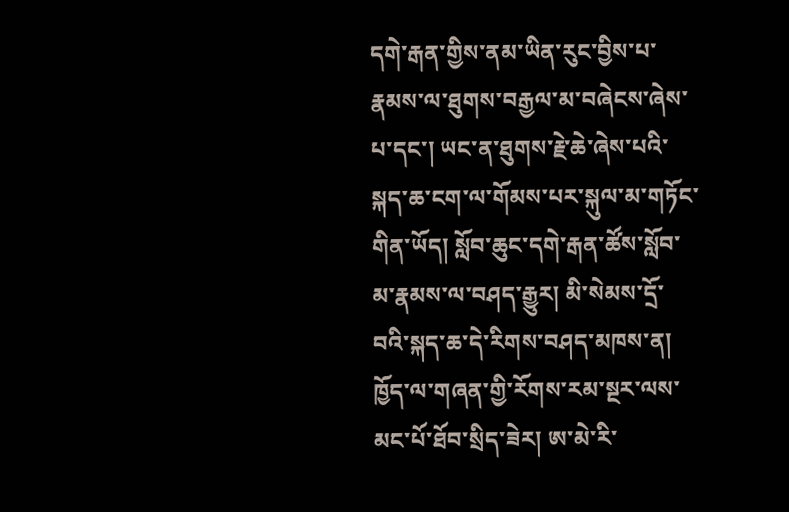དགེ་རྒན་གྱིས་ནམ་ཡིན་རུང་བྱིས་པ་རྣམས་ལ་ཐུགས་བརྒྱལ་མ་བཞེངས་ཞེས་པ་དང་། ཡང་ན་ཐུགས་རྗེ་ཆེ་ཞེས་པའི་སྐད་ཆ་ངག་ལ་གོམས་པར་སྐུལ་མ་གཏོང་གིན་ཡོད། སློབ་ཆུང་དགེ་རྒན་ཚོས་སློབ་མ་རྣམས་ལ་བཤད་རྒྱུར། མི་སེམས་དྲོ་བའི་སྐད་ཆ་དེ་རིགས་བཤད་མཁས་ན། ཁྱོད་ལ་གཞན་གྱི་རོགས་རམ་སྔར་ལས་མང་པོ་ཐོབ་སྲིད་ཟེར། ཨ་མེ་རི་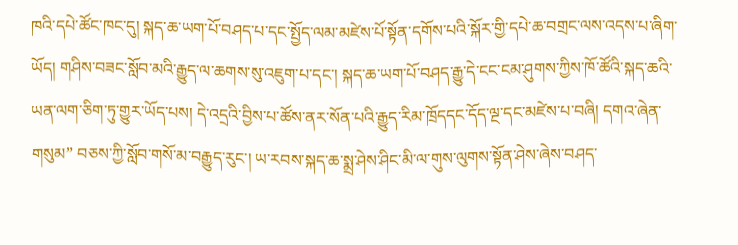ཁའི་དཔེ་ཚོང་ཁང་དུ། སྐད་ཆ་ཡག་པོ་བཤད་པ་དང་སྤྱོད་ལམ་མཛེས་པོ་སྟོན་དགོས་པའི་སྐོར་གྱི་དཔེ་ཆ་བགྲང་ལས་འདས་པ་ཞིག་ཡོད། གཤིས་བཟང་སློབ་མའི་རྒྱུད་ལ་ཆགས་སུ་འཇུག་པ་དང་། སྐད་ཆ་ཡག་པོ་བཤད་རྒྱུ་དེ་ངང་ངམ་ཤུགས་ཀྱིས་ཁོ་ཚོའི་སྐད་ཆའི་ཡན་ལག་ཅིག་ཏུ་གྱུར་ཡོད་པས། དེ་འདྲའི་བྱིས་པ་ཚོས་ནར་སོན་པའི་རྒྱུད་རིམ་ཁྲོདདང་དོད་ལྔ་དང་མཛེས་པ་བཞི། དགའ་ཞེན་གསུམ” བཅས་ཀྱི་སློབ་གསོ་མ་བརྒྱུད་རུང་། ཡ་རབས་སྐད་ཆ་སྨྲ་ཤེས་ཤིང་མི་ལ་གུས་ལུགས་སྟོན་ཤེས་ཞེས་བཤད་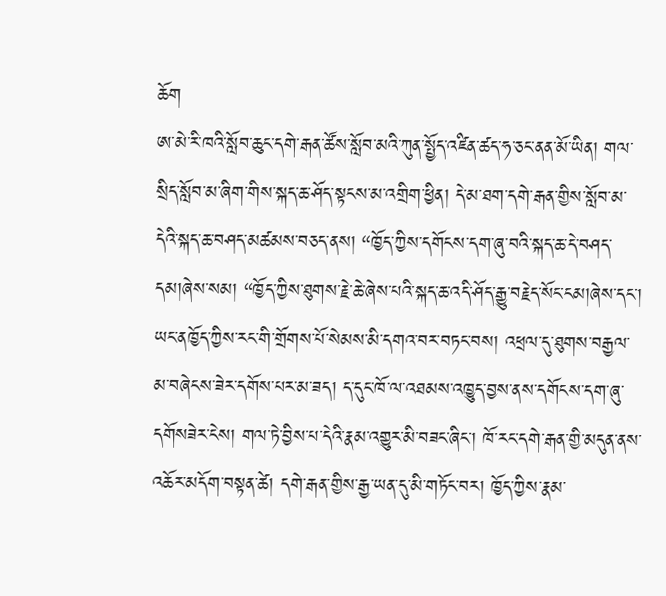ཆོག
ཨ་མེ་རི་ཁའི་སློབ་ཆུང་དགེ་རྒན་ཚོས་སློབ་མའི་ཀུན་སྤྱོད་འཛིན་ཚད་ཧ་ཅང་ནན་མོ་ཡིན། གལ་སྲིད་སློབ་མ་ཞིག་གིས་སྐད་ཆ་ཤོད་སྟངས་མ་འགྲིག་ཕྱིན། དེ་མ་ཐག་དགེ་རྒན་གྱིས་སློབ་མ་དེའི་སྐད་ཆ་བཤད་མཚམས་བཅད་ནས། “ཁྱོད་ཀྱིས་དགོངས་དག་ཞུ་བའི་སྐད་ཆ་དེ་བཤད་དམ།ཞེས་སམ། “ཁྱོད་ཀྱིས་ཐུགས་རྗེ་ཆེ་ཞེས་པའི་སྐད་ཆ་འདི་ཤོད་རྒྱུ་བརྗེད་སོང་ངམ།ཞེས་དང་། ཡང་ནཁྱོད་ཀྱིས་རང་གི་གྲོགས་པོ་སེམས་མི་དགའ་བར་བཏང་བས། འཕྲལ་དུ་ཐུགས་བརྒྱལ་མ་བཞེངས་ཟེར་དགོས་པར་མ་ཟད། ད་དུང་ཁོ་ལ་འཐམས་འཁྱུད་བྱས་ནས་དགོངས་དག་ཞུ་དགོསཟེར་ངེས། གལ་ཏེ་བྱིས་པ་དེའི་རྣམ་འགྱུར་མི་བཟང་ཞིང་། ཁོ་རང་དགེ་རྒན་གྱི་མདུན་ནས་འཆོར་མདོག་བསྟན་ཚེ། དགེ་རྒན་གྱིས་རྒྱ་ཡན་དུ་མི་གཏོང་བར། ཁྱོད་ཀྱིས་རྣམ་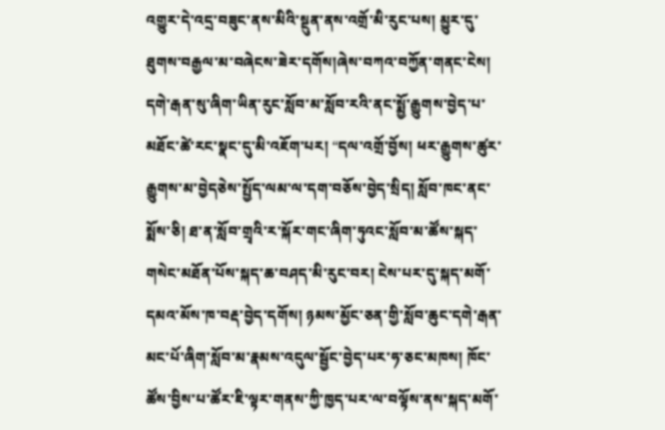འགྱུར་དེ་འདྲ་བཟུང་ནས་མིའི་སྔུན་ནས་འགྲོ་མི་རུང་པས། མྱུར་དུ་ཐུགས་བརྒྱལ་མ་བཞེངས་ཟེར་དགོས།ཞེས་བཀའ་བཀྱོན་གནང་ངེས། དགེ་རྒན་སུ་ཞིག་ཡིན་རུང་སློབ་མ་སློབ་རའི་ནང་སྨྱོ་རྒྱུགས་བྱེད་པ་མཐོང་ཚེ་རང་སྣང་དུ་མི་འཇོག་པར། “དལ་འགྲོ་བྱོས། ཕར་རྒྱུགས་ཚུར་རྒྱུགས་མ་བྱེདཅེས་སྤྱོད་ལམ་ལ་དག་བཅོས་བྱེད་སྲིད། སློབ་ཁང་ནང་སྨོས་ཅི། ཐ་ན་སློབ་གྲྭའི་ར་སྐོར་གང་ཞིག་ཏུའང་སློབ་མ་ཚོས་སྐད་གསེང་མཐོན་པོས་སྐད་ཆ་བཤད་མི་རུང་བར། ངེས་པར་དུ་སྐད་མགོ་དམའ་མོས་ཁ་བརྡ་བྱེད་དགོས། ཉམས་མྱོང་ཅན་གྱི་སློབ་ཆུང་དགེ་རྒན་མང་པོ་ཞིག་སློབ་མ་རྣམས་འདུལ་སྦྱོང་བྱེད་པར་ཧ་ཅང་མཁས། ཁོང་ཚོས་བྱིས་པ་ཚོར་ཇི་ལྟར་གནས་ཀྱི་ཁྱད་པར་ལ་བལྟོས་ནས་སྐད་མགོ་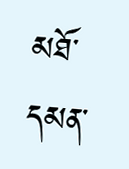མཐོ་དམན་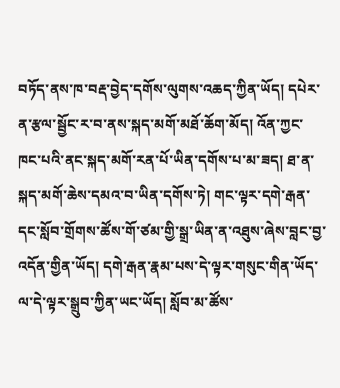བཏོད་ནས་ཁ་བརྡ་བྱེད་དགོས་ལུགས་འཆད་ཀྱིན་ཡོད། དཔེར་ན་རྩལ་སྦྱོང་ར་བ་ནས་སྐད་མགོ་མཐོ་ཆོག་མོད། འོན་ཀྱང་ཁང་པའི་ནང་སྐད་མགོ་རན་པོ་ཡིན་དགོས་པ་མ་ཟད། ཐ་ན་སྐད་མགོ་ཆེས་དམའ་བ་ཡིན་དགོས་ཏེ། གང་ལྟར་དགེ་རྒན་དང་སློབ་གྲོགས་ཚོས་གོ་ཙམ་གྱི་སྒྲ་ཡིན་ན་འཐུས་ཞེས་བླང་བྱ་འདོན་གྱིན་ཡོད། དགེ་རྒན་རྣམ་པས་དེ་ལྟར་གསུང་གིན་ཡོད་ལ་དེ་ལྟར་སྒྲུབ་ཀྱིན་ཡང་ཡོད། སློབ་མ་ཚོས་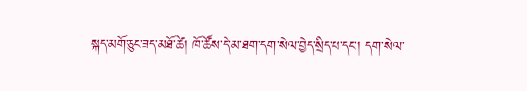སྐད་མགོ་ཅུང་ཟད་མཐོ་ཚེ། ཁོ་ཚོས་དེ་མ་ཐག་དག་སེལ་བྱེད་སྲིད་པ་དང་། དག་སེལ་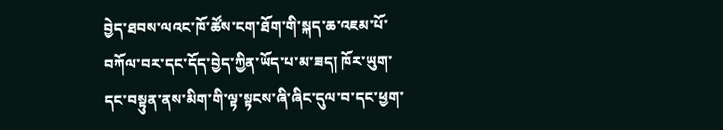བྱེད་ཐབས་ལའང་ཁོ་ཚོས་ངག་ཐོག་གི་སྐད་ཆ་འཇམ་པོ་བཀོལ་བར་དང་དོད་བྱེད་ཀྱིན་ཡོད་པ་མ་ཟད། ཁོར་ཡུག་དང་བསྟུན་ནས་མིག་གི་ལྟ་སྟངས་ཞི་ཞིང་དུལ་བ་དང་ཕྱག་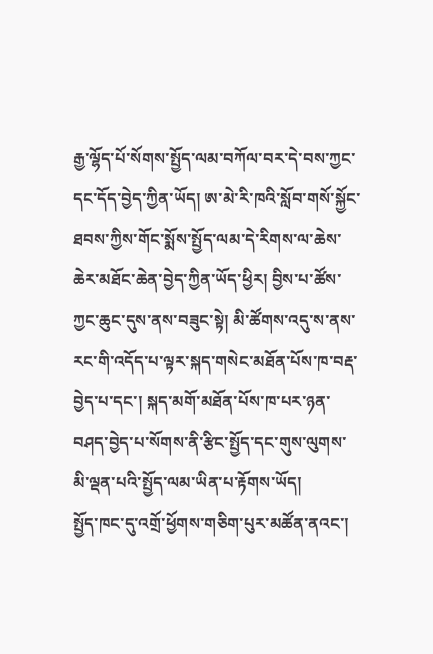རྒྱ་ལྷོད་པོ་སོགས་སྤྱོད་ལམ་བཀོལ་བར་དེ་བས་ཀྱང་དང་དོད་བྱེད་ཀྱིན་ཡོད། ཨ་མེ་རི་ཁའི་སློབ་གསོ་སྐྱོང་ཐབས་ཀྱིས་གོང་སྨོས་སྤྱོད་ལམ་དེ་རིགས་ལ་ཆེས་ཆེར་མཐོང་ཆེན་བྱེད་ཀྱིན་ཡོད་ཕྱིར། བྱིས་པ་ཚོས་ཀྱང་ཆུང་དུས་ནས་བཟུང་སྟེ། མི་ཚོགས་འདུ་ས་ནས་རང་གི་འདོད་པ་ལྟར་སྐད་གསེང་མཐོན་པོས་ཁ་བརྡ་བྱེད་པ་དང་། སྐད་མགོ་མཐོན་པོས་ཁ་པར་ཉན་བཤད་བྱེད་པ་སོགས་ནི་རྩིང་སྤྱོད་དང་གུས་ལུགས་མི་ལྡན་པའི་སྤྱོད་ལམ་ཡིན་པ་རྟོགས་ཡོད།
སྤྱོད་ཁང་དུ་འགྲོ་ཕྱོགས་གཅིག་པུར་མཚོན་ནའང་།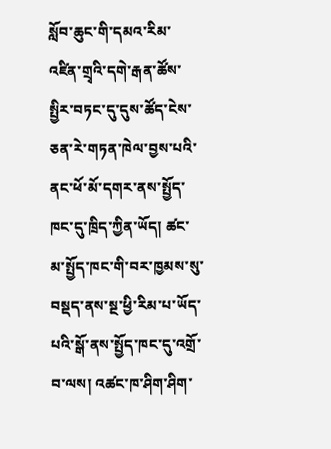སློབ་ཆུང་གི་དམའ་རིམ་འཛིན་གྲྭའི་དགེ་རྒན་ཚོས་སྤྱིར་བཏང་དུ་དུས་ཚོད་ངེས་ཅན་རེ་གཏན་ཁེལ་བྱས་པའི་ནང་ཕོ་མོ་དགར་ནས་སྤྱོད་ཁང་དུ་ཁྲིད་ཀྱིན་ཡོད། ཚང་མ་སྤྱོད་ཁང་གི་བར་ཁྱམས་སུ་བསྡད་ནས་སྔ་ཕྱི་རིམ་པ་ཡོད་པའི་སྒོ་ནས་སྤྱོད་ཁང་དུ་འགྲོ་བ་ལས། འཚང་ཁ་ཤིག་ཤིག་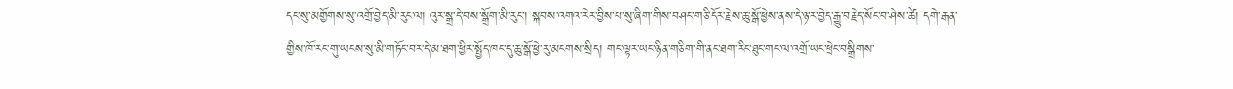དང་སུ་མགྱོགས་སུ་འགྲོ་བྱེད་མི་རུང་ལ། འུར་སྒྲ་དེ་བས་སྒྲོག་མི་རུང་། སྐབས་འགའ་རེར་བྱིས་པ་སུ་ཞིག་གིས་བཤང་གཅི་དོར་རྗེས་ཆུ་སྒོ་ཕྱེས་ནས་དེ་ཉ་ར་བྱེད་རྒྱུ་བརྗེད་སོང་བ་ཤེས་ཚེ། དགེ་རྒན་གྱིས་ཁོ་རང་གུ་ཡངས་སུ་མི་གཏོང་བར་དེ་མ་ཐག་ཕྱིར་སྤྱོད་ཁང་དུ་ཆུ་སྒོ་ཕྱེ་རུ་མངགས་སྲིད། གང་ལྟར་ཡང་ཉིན་གཅིག་གི་ནང་ཐག་རིང་ཐུང་གང་ལ་འགྲོ་ཡང་ཕྲེང་བསྒྲིགས་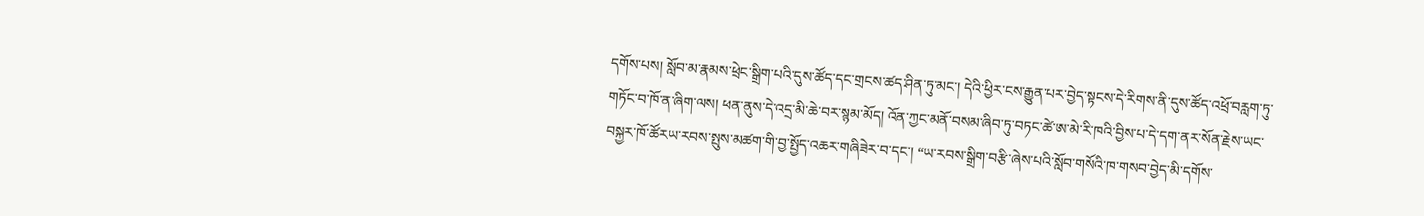དགོས་པས། སློབ་མ་རྣམས་ཕྲེང་སྒྲིག་པའི་དུས་ཚོད་དང་གྲངས་ཚད་ཤིན་ཏུ་མང་། དེའི་ཕྱིར་ངས་རྒྱུན་པར་བྱེད་སྟངས་དེ་རིགས་ནི་དུས་ཚོད་འཕྲོ་བརླག་ཏུ་གཏོང་བ་ཁོ་ན་ཞིག་ལས། ཕན་ནུས་དེ་འདྲ་མི་ཆེ་བར་སྙམ་མོད། འོན་ཀྱང་མནོ་བསམ་ཞིབ་ཏུ་བཏང་ཚེ་ཨ་མེ་རི་ཁའི་བྱིས་པ་དེ་དག་ནར་སོན་རྗེས་ཡང་བསྐྱར་ཁོ་ཚོརཡ་རབས་སྤུས་མཚག་གི་བྱ་སྤྱོད་འཆར་གཞིཟེར་བ་དང་། “ཡ་རབས་སྒྲིག་བརྩི་ཞེས་པའི་སློབ་གསོའི་ཁ་གསབ་བྱེད་མི་དགོས་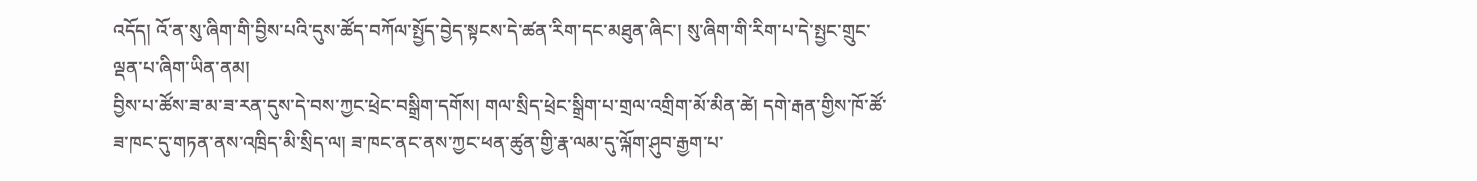འདོད། འོ་ན་སུ་ཞིག་གི་བྱིས་པའི་དུས་ཚོད་བཀོལ་སྤྱོད་བྱེད་སྟངས་དེ་ཚན་རིག་དང་མཐུན་ཞིང་། སུ་ཞིག་གི་རིག་པ་དེ་སྤྱང་གྲུང་ལྡན་པ་ཞིག་ཡིན་ནམ།
བྱིས་པ་ཚོས་ཟ་མ་ཟ་རན་དུས་དེ་བས་ཀྱང་ཕྲེང་བསྒྲིག་དགོས། གལ་སྲིད་ཕྲེང་སྒྲིག་པ་གྲལ་འགྲིག་མོ་མིན་ཚེ། དགེ་རྒན་གྱིས་ཁོ་ཚོ་ཟ་ཁང་དུ་གཏན་ནས་འཁྲིད་མི་སྲིད་ལ། ཟ་ཁང་ནང་ནས་ཀྱང་ཕན་ཚུན་གྱི་རྣ་ལམ་དུ་ལྐོག་ཤུབ་རྒྱག་པ་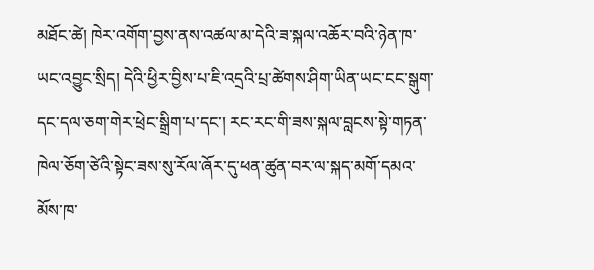མཐོང་ཚེ། ཁེར་འགོག་བྱས་ནས་འཚལ་མ་དེའི་ཟ་སྐལ་འཆོར་བའི་ཉེན་ཁ་ཡང་འབྱུང་སྲིད། དེའི་ཕྱིར་བྱིས་པ་ཇི་འདྲའི་པྲ་ཚེགས་ཤིག་ཡིན་ཡང་ངང་སྒུག་དང་དལ་ཅག་གེར་ཕྲེང་སྒྲིག་པ་དང་། རང་རང་གི་ཟས་སྐལ་བླངས་སྟེ་གཏན་ཁེལ་ཅོག་ཙེའི་སྟེང་ཟས་སུ་རོལ་ཞོར་དུ་ཕན་ཚུན་བར་ལ་སྐད་མགོ་དམའ་མོས་ཁ་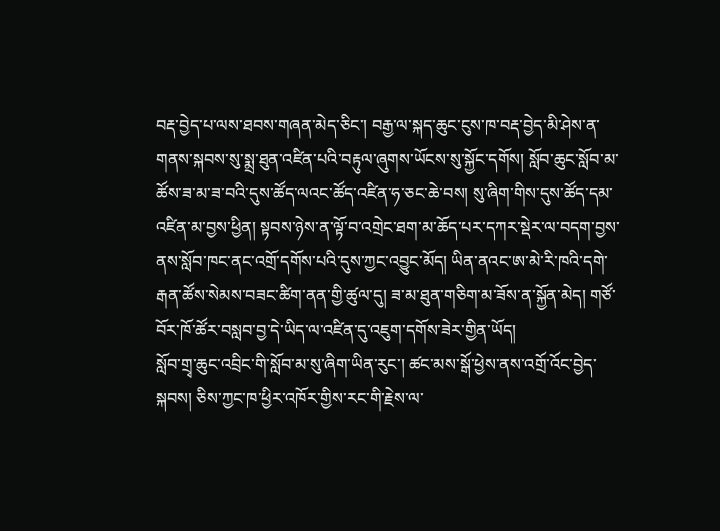བརྡ་བྱེད་པ་ལས་ཐབས་གཞན་མེད་ཅིང་། བརྒྱ་ལ་སྐད་ཆུང་ངུས་ཁ་བརྡ་བྱེད་མི་ཤེས་ན་གནས་སྐབས་སུ་སྨྲ་ཐུན་འཛིན་པའི་བརྟུལ་ཞུགས་ཡོངས་སུ་སྐྱོང་དགོས། སློབ་ཆུང་སློབ་མ་ཚོས་ཟ་མ་ཟ་བའི་དུས་ཚོད་ལའང་ཚོད་འཛིན་ཧ་ཅང་ཆེ་བས། སུ་ཞིག་གིས་དུས་ཚོད་དམ་འཛིན་མ་བྱས་ཕྱིན། སྟབས་ཉེས་ན་ལྟོ་བ་འགྲེང་ཐག་མ་ཆོད་པར་དཀར་སྡེར་ལ་བདག་བྱས་ནས་སློབ་ཁང་ནང་འགྲོ་དགོས་པའི་དུས་ཀྱང་འབྱུང་མོད། ཡིན་ནའང་ཨ་མེ་རི་ཁའི་དགེ་རྒན་ཚོས་སེམས་བཟང་ཚིག་ནན་གྱི་ཚུལ་དུ། ཟ་མ་ཐུན་གཅིག་མ་ཟོས་ན་སྐྱོན་མེད། གཙོ་བོར་ཁོ་ཚོར་བསླབ་བྱ་དེ་ཡིད་ལ་འཛིན་དུ་འཇུག་དགོས་ཟེར་གྱིན་ཡོད།
སློབ་གྲྭ་ཆུང་འབྲིང་གི་སློབ་མ་སུ་ཞིག་ཡིན་རུང་། ཚང་མས་སྒོ་ཕྱེས་ནས་འགྲོ་འོང་བྱེད་སྐབས། ཅིས་ཀྱང་ཁ་ཕྱིར་འཁོར་གྱིས་རང་གི་རྗེས་ལ་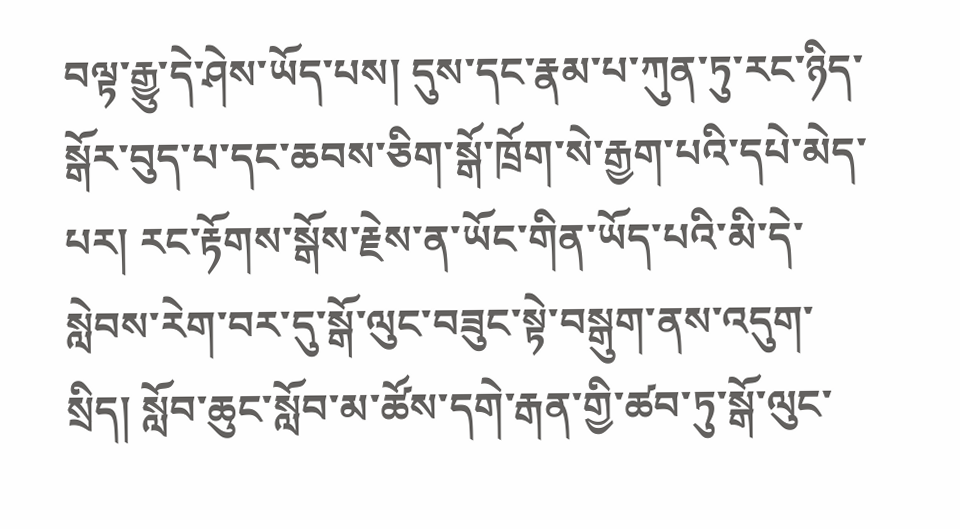བལྟ་རྒྱུ་དེ་ཤེས་ཡོད་པས། དུས་དང་རྣམ་པ་ཀུན་ཏུ་རང་ཉིད་སྒོར་བུད་པ་དང་ཆབས་ཅིག་སྒོ་ཁྲོག་སེ་རྒྱག་པའི་དཔེ་མེད་པར། རང་རྟོགས་སྒོས་རྗེས་ན་ཡོང་གིན་ཡོད་པའི་མི་དེ་སླེབས་རེག་བར་དུ་སྒོ་ལུང་བཟུང་སྟེ་བསྒུག་ནས་འདུག་སྲིད། སློབ་ཆུང་སློབ་མ་ཚོས་དགེ་རྒན་གྱི་ཚབ་ཏུ་སྒོ་ལུང་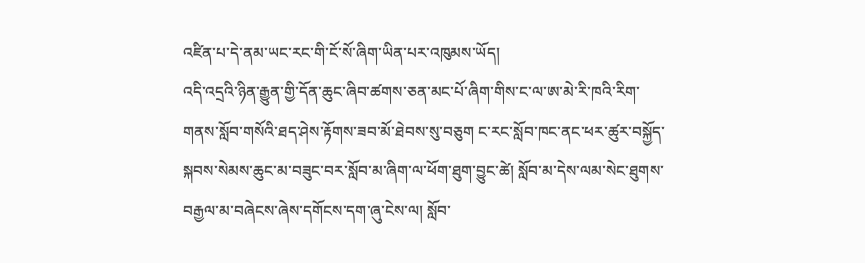འཛིན་པ་དེ་ནམ་ཡང་རང་གི་ངོ་སོ་ཞིག་ཡིན་པར་འཁུམས་ཡོད།
འདི་འདྲའི་ཉིན་རྒྱུན་གྱི་དོན་ཆུང་ཞིབ་ཚགས་ཅན་མང་པོ་ཞིག་གིས་ང་ལ་ཨ་མེ་རི་ཁའི་རིག་གནས་སློབ་གསོའི་ཐད་ཤེས་རྟོགས་ཟབ་མོ་ཐེབས་སུ་བཅུག ང་རང་སློབ་ཁང་ནང་ཕར་ཚུར་བསྐྱོད་སྐབས་སེམས་ཆུང་མ་བཟུང་བར་སློབ་མ་ཞིག་ལ་ཕོག་ཐུག་བྱུང་ཚེ། སློབ་མ་དེས་ལམ་སེང་ཐུགས་བརྒྱལ་མ་བཞེངས་ཞེས་དགོངས་དག་ཞུ་ངེས་ལ། སློབ་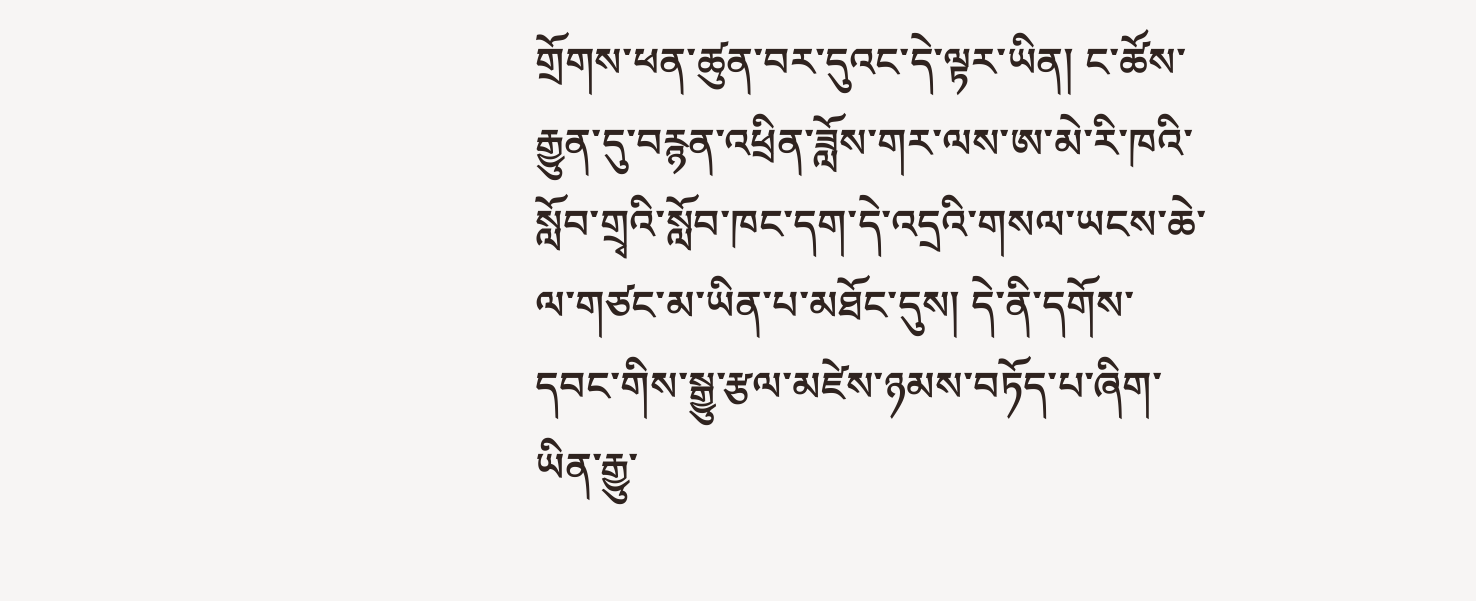གྲོགས་ཕན་ཚུན་བར་དུའང་དེ་ལྟར་ཡིན། ང་ཚོས་རྒྱུན་དུ་བརྙན་འཕྲིན་ཟློས་གར་ལས་ཨ་མེ་རི་ཁའི་སློབ་གྲྭའི་སློབ་ཁང་དག་དེ་འདྲའི་གསལ་ཡངས་ཆེ་ལ་གཙང་མ་ཡིན་པ་མཐོང་དུས། དེ་ནི་དགོས་དབང་གིས་སྒྱུ་རྩལ་མཛེས་ཉམས་བཏོད་པ་ཞིག་ཡིན་རྒྱུ་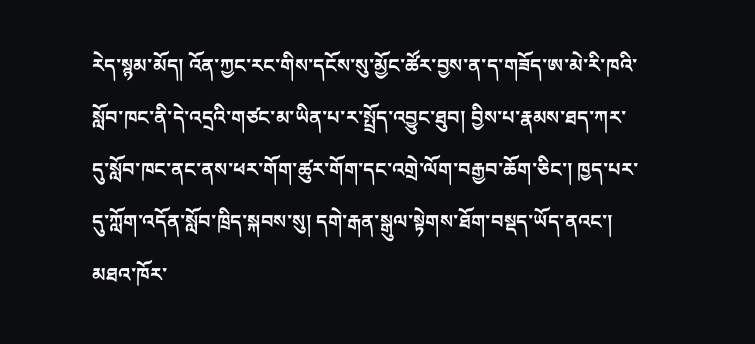རེད་སྙམ་མོད། འོན་ཀྱང་རང་གིས་དངོས་སུ་མྱོང་ཚོར་བྱས་ན་ད་གཟོད་ཨ་མེ་རི་ཁའི་སློབ་ཁང་ནི་དེ་འདྲའི་གཙང་མ་ཡིན་པ་ར་སྤྲོད་འབྱུང་ཐུབ། བྱིས་པ་རྣམས་ཐད་ཀར་དུ་སློབ་ཁང་ནང་ནས་ཕར་གོག་ཚུར་གོག་དང་འགྲེ་ལོག་བརྒྱབ་ཆོག་ཅིང་། ཁྱད་པར་དུ་ཀློག་འདོན་སློབ་ཁྲིད་སྐབས་སུ། དགེ་རྒན་སྒུལ་སྟེགས་ཐོག་བསྡད་ཡོད་ནའང་། མཐའ་ཁོར་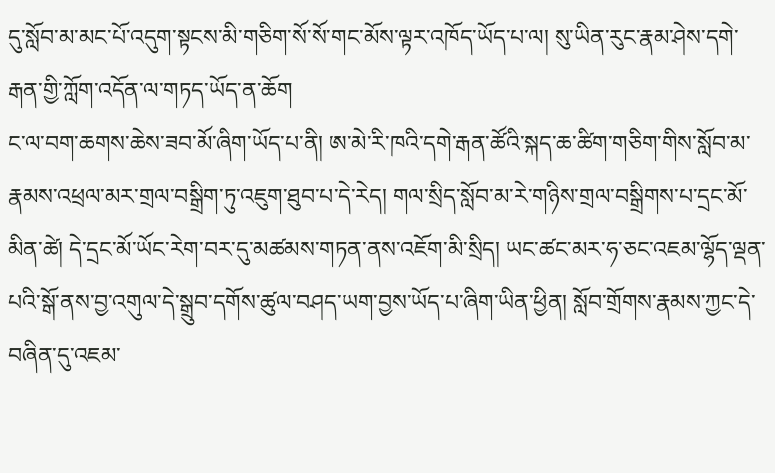དུ་སློབ་མ་མང་པོ་འདུག་སྟངས་མི་གཅིག་སོ་སོ་གང་མོས་ལྟར་འཁོད་ཡོད་པ་ལ། སུ་ཡིན་རུང་རྣམ་ཤེས་དགེ་རྒན་གྱི་ཀློག་འདོན་ལ་གཏད་ཡོད་ན་ཆོག
ང་ལ་བག་ཆགས་ཆེས་ཟབ་མོ་ཞིག་ཡོད་པ་ནི། ཨ་མེ་རི་ཁའི་དགེ་རྒན་ཚོའི་སྐད་ཆ་ཚིག་གཅིག་གིས་སློབ་མ་རྣམས་འཕྲལ་མར་གྲལ་བསྒྲིག་ཏུ་འཇུག་ཐུབ་པ་དེ་རེད། གལ་སྲིད་སློབ་མ་རེ་གཉིས་གྲལ་བསྒྲིགས་པ་དྲང་མོ་མིན་ཚེ། དེ་དྲང་མོ་ཡོང་རེག་བར་དུ་མཚམས་གཏན་ནས་འཇོག་མི་སྲིད། ཡང་ཚང་མར་ཧ་ཅང་འཇམ་ལྷོད་ལྡན་པའི་སྒོ་ནས་བྱ་འགུལ་དེ་སྒྲུབ་དགོས་ཚུལ་བཤད་ཡག་བྱས་ཡོད་པ་ཞིག་ཡིན་ཕྱིན། སློབ་གྲོགས་རྣམས་ཀྱང་དེ་བཞིན་དུ་འཇམ་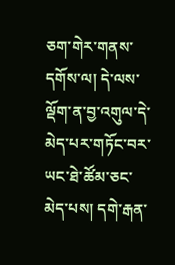ཅག་གེར་གནས་དགོས་ལ། དེ་ལས་ལྡོག་ན་བྱ་འགུལ་དེ་མེད་པར་གཏོང་བར་ཡང་ཐེ་ཚོམ་ཅང་མེད་པས། དགེ་རྒན་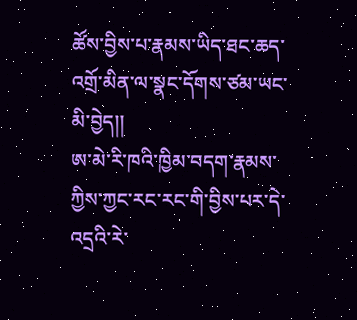ཚོས་བྱིས་པ་རྣམས་ཡིད་ཐང་ཆད་འགྲོ་མིན་ལ་སྣང་དོགས་ཙམ་ཡང་མི་བྱེད།།
ཨ་མེ་རི་ཁའི་ཁྱིམ་བདག་རྣམས་ཀྱིས་ཀྱང་རང་རང་གི་བྱིས་པར་དེ་འདྲའི་རེ་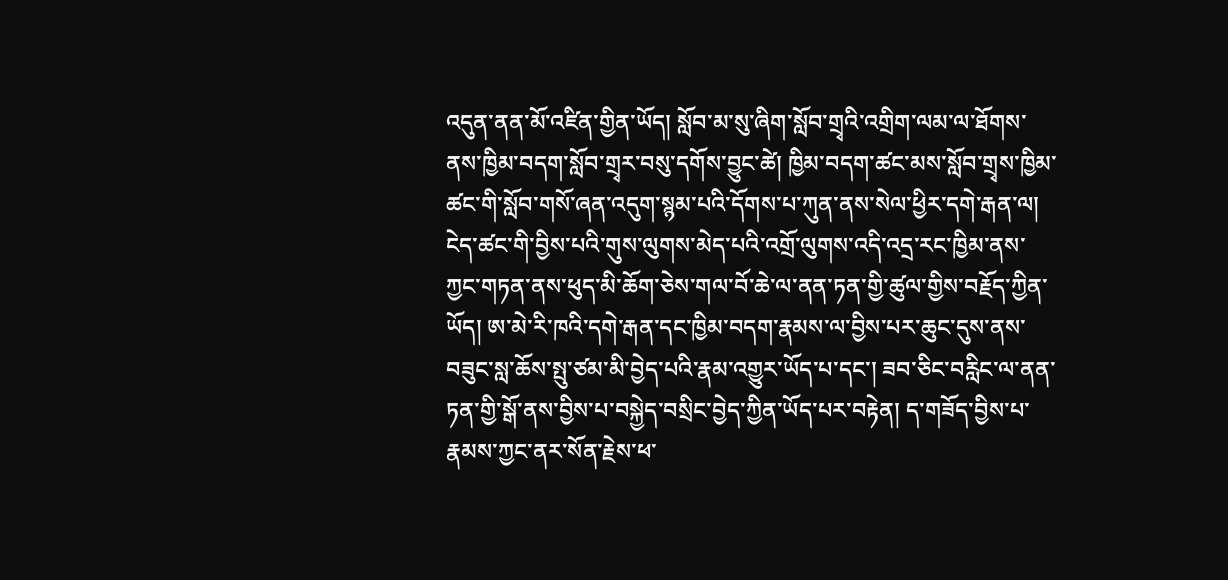འདུན་ནན་མོ་འཛིན་གྱིན་ཡོད། སློབ་མ་སུ་ཞིག་སློབ་གྲྭའི་འགྲིག་ལམ་ལ་ཐོགས་ནས་ཁྱིམ་བདག་སློབ་གྲྭར་བསུ་དགོས་བྱུང་ཚེ། ཁྱིམ་བདག་ཚང་མས་སློབ་གྲྭས་ཁྱིམ་ཚང་གི་སློབ་གསོ་ཞན་འདུག་སྙམ་པའི་དོགས་པ་ཀུན་ནས་སེལ་ཕྱིར་དགེ་རྒན་ལ། ངེད་ཚང་གི་བྱིས་པའི་གུས་ལུགས་མེད་པའི་འགྲོ་ལུགས་འདི་འདྲ་རང་ཁྱིམ་ནས་ཀྱང་གཏན་ནས་ཕུད་མི་ཆོག་ཅེས་གལ་བོ་ཆེ་ལ་ནན་ཏན་གྱི་ཚུལ་གྱིས་བརྗོད་ཀྱིན་ཡོད། ཨ་མེ་རི་ཁའི་དགེ་རྒན་དང་ཁྱིམ་བདག་རྣམས་ལ་བྱིས་པར་ཆུང་དུས་ནས་བཟུང་སླ་ཆོས་སྤུ་ཙམ་མི་བྱེད་པའི་རྣམ་འགྱུར་ཡོད་པ་དང་། ཟབ་ཅིང་བརླིང་ལ་ནན་ཏན་གྱི་སྒོ་ནས་བྱིས་པ་བསྐྱེད་བསྲིང་བྱེད་ཀྱིན་ཡོད་པར་བརྟེན། ད་གཟོད་བྱིས་པ་རྣམས་ཀྱང་ནར་སོན་རྗེས་ཕ་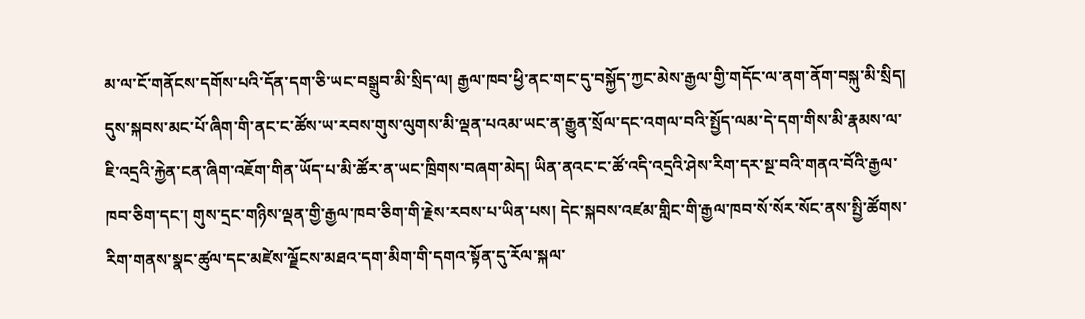མ་ལ་ངོ་གནོངས་དགོས་པའི་དོན་དག་ཅི་ཡང་བསྒྲུབ་མི་སྲིད་ལ། རྒྱལ་ཁབ་ཕྱི་ནང་གང་དུ་བསྐྱོད་ཀྱང་མེས་རྒྱལ་གྱི་གདོང་ལ་ནག་ནོག་བསྐུ་མི་སྲིད།
དུས་སྐབས་མང་པོ་ཞིག་གི་ནང་ང་ཚོས་ཡ་རབས་གུས་ལུགས་མི་ལྡན་པའམ་ཡང་ན་རྒྱུན་སྲོལ་དང་འགལ་བའི་སྤྱོད་ལམ་དེ་དག་གིས་མི་རྣམས་ལ་ཇི་འདྲའི་རྐྱེན་ངན་ཞིག་འཇོག་གིན་ཡོད་པ་མི་ཚོར་ན་ཡང་ཁྲིགས་བཞག་མེད། ཡིན་ནའང་ང་ཚོ་འདི་འདྲའི་ཤེས་རིག་དར་སྔ་བའི་གནའ་བོའི་རྒྱལ་ཁབ་ཅིག་དང་། གུས་དྲང་གཉིས་ལྡན་གྱི་རྒྱལ་ཁབ་ཅིག་གི་རྗེས་རབས་པ་ཡིན་པས། དེང་སྐབས་འཛམ་གླིང་གི་རྒྱལ་ཁབ་སོ་སོར་སོང་ནས་སྤྱི་ཚོགས་རིག་གནས་སྣང་ཚུལ་དང་མཛེས་ལྗོངས་མཐའ་དག་མིག་གི་དགའ་སྟོན་དུ་རོལ་སྐལ་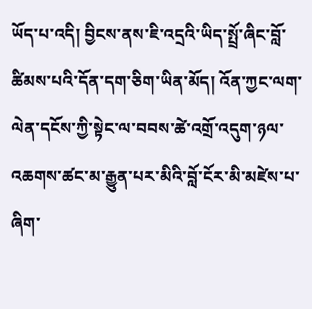ཡོད་པ་འདི། བྱིངས་ནས་ཇི་འདྲའི་ཡིད་སྤྲོ་ཞིང་བློ་ཚིམས་པའི་དོན་དག་ཅིག་ཡིན་མོད། འོན་ཀྱང་ལག་ལེན་དངོས་ཀྱི་སྟེང་ལ་བབས་ཚེ་འགྲོ་འདུག་ཉལ་འཆགས་ཚང་མ་རྒྱུན་པར་མིའི་བློ་ངོར་མི་མཛེས་པ་ཞིག་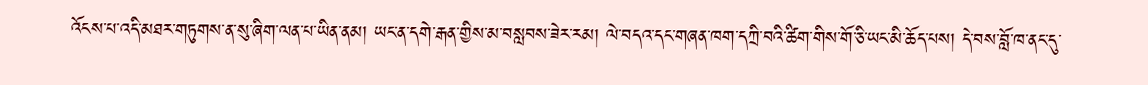འོངས་པ་འདི་མཐར་གཏུགས་ན་སུ་ཞིག་ལན་པ་ཡིན་ནམ། ཡང་ན་དགེ་རྒན་གྱིས་མ་བསླབས་ཟེར་རམ། ལེ་བདའ་དང་གཞན་ཁག་དཀྲི་བའི་ཚིག་གིས་གོ་ཅི་ཡང་མི་ཆོད་པས། དེ་བས་བློ་ཁ་ནང་དུ་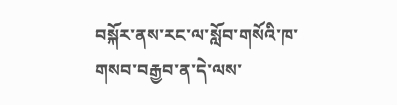བསྐོར་ནས་རང་ལ་སློབ་གསོའི་ཁ་གསབ་བརྒྱབ་ན་དེ་ལས་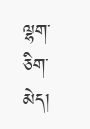ལྷག་ཅིག་མེད།